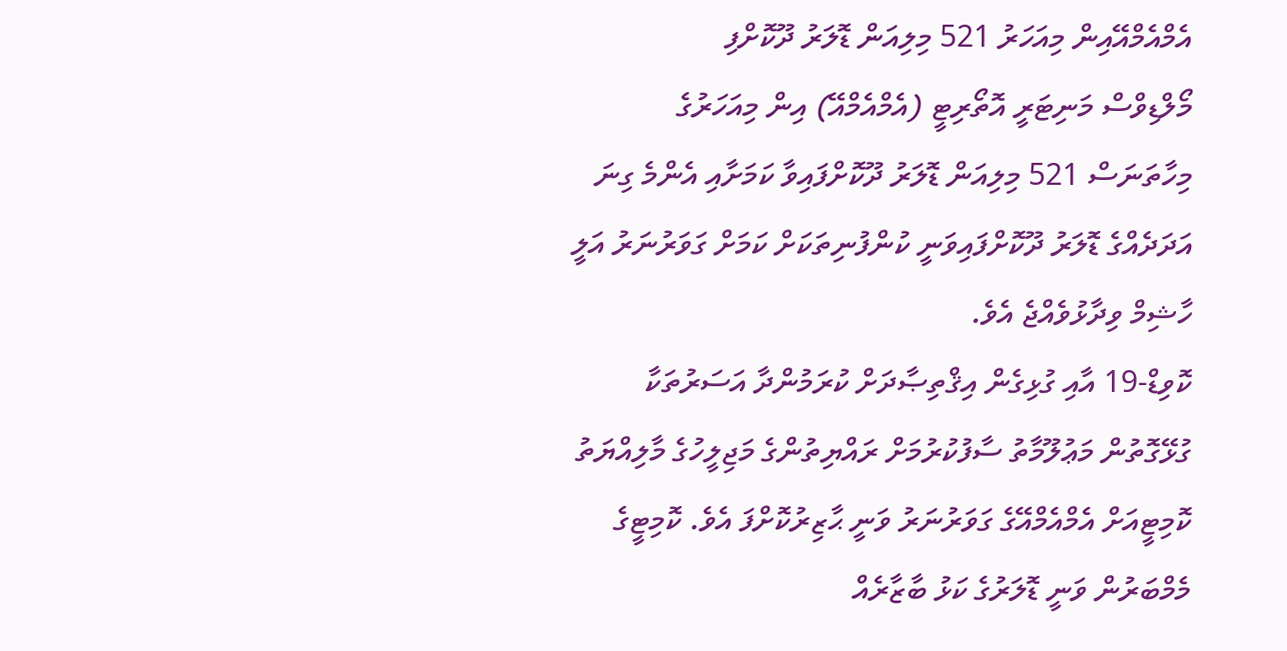އެމްއެމްއޭއިން މިއަހަރު 521 މިލިއަން ޑޮލަރު ދޫކޮށްފި
މޯލްޑިވްސް މަނިޓަރީ އޮތޯރިޓީ (އެމްއެމްއޭ) އިން މިއަހަރުގެ މިހާތަނަސް 521 މިލިއަން ޑޮލަރު ދޫކޮށްފައިވާ ކަމަށާއި އެންމެ ގިނަ އަދަދެއްގެ ޑޮލަރު ދޫކޮށްފައިވަނީ ކުންފުނިތަކަށް ކަމަށް ގަވަރުނަރު އަލީ ހާޝިމް ވިދާޅުވެއްޖެ އެވެ.
ކޮވިޑް-19 އާއި ގުޅިގެން އިޤްތިޞާދަށް ކުރަމުންދާ އަސަރުތަކާ ގުޅޭގޮތުން މަޢުލޫމާތު ސާފުކުރުމަށް ރައްޔިތުންގެ މަޖިލީހުގެ މާލިއްޔަތު ކޮމިޓީއަށް އެމްއެމްއޭގެ ގަވަރުނަރު ވަނީ ޙާޒިރުކޮށްފަ އެވެ. ކޮމިޓީގެ މެމްބަރުން ވަނީ ޑޮލަރުގެ ކަޅު ބާޒާރެއް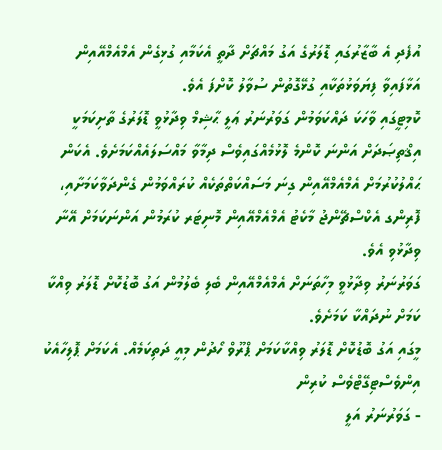އުފެދި އެ ބާޒާރުގައި ޑޮލަރުގެ އަގު މައްޗަށް ދާތީ އެކަމާއި ގުޅިގެން އެމްއެމްއޭއިން އަޅާފައިވާ ފިޔަވަޅުތަކާއި ގުޅޭގޮތުން ސުވާލު ކޮށްފަ އެވެ.
ކޮމިޓީގައި ވާހަކަ ދައްކަވަމުން ގަވަރުނަރު ޢަލީ ޙާޝިމް ވިދާޅުވީ ޑޮލަރުގެ ތާށިކަމަކީ އިޤްތިޞަދަށް އަންނަ ކޮންމެ ލޮޅުމެއްގައިވެސް ދިމާވާ މައްސަލައެއްކަމަށެވެ. އެކަން ޙައްލުކުރުމަށް އެމްއެމްއޭއިން ގިނަ މަސައްކަތްތަކެއް ކުރައްވަމުން ގެންދަވާކަމަށާއި، ފޮރިންގ އެކްސްޗޭންޖު މާކެޓު އެމްއެމްއޭއިން މޮނިޓަރ ކުރަމުން އަންނަކަމަށް އޭނާ ވިދާޅުވި އެވެ.
ގަވަރުނަރު ވިދާޅުވީ މިހާތަނަށް އެމްއެމްއޭއިން ބެލި ބެލުމުން އަގު ބޮޑުކޮށް ޑޮލަރު ވިއްކާ ކަމަށް ނުދައްކާ ކަމަށެވެ.
މީގައި އަގު ބޮޑުކޮށް ޑޮލަރު ވިއްކާކަމަށް ޕްރޫވް ހޯދުން މިއީ ދަތިކަމެއް. އެކަމަށް ޕޮލިހާއެކު އިންވެސްޓިގޭޓްވެސް ކުރިން
- ގަވަރުނަރު އަލީ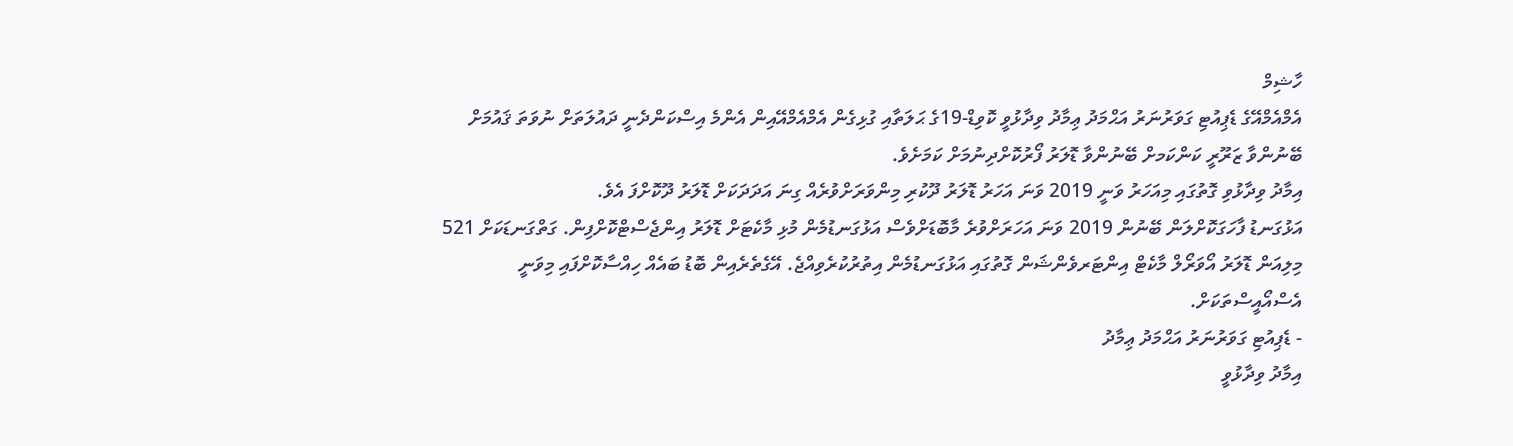ހާޝިމް
އެމްއެމްއޭގެ ޑެޕިއުޓި ގަވަރުނަރު އަޙްމަދު ޢިމާދު ވިދާޅުވީ ކޮވިޑް-19ގެ ޙަލަތާއި ގުޅިގެން އެމްއެމްއޭއިން އެންމެ އިސްކަންދެނީ ދައުލަތަށް ނުވަތަ ޤައުމަށް ބޭނުންވާ ޒަރޫރީ ކަންކަމށް ބޭނުންވާ ޑޮލަރު ފޯރުކޮށްދިނުމަށް ކަމަށެވެ.
އިމާދު ވިދާޅުވި ގޮތުގައި މިއަހަރު ވަނީ 2019 ވަނަ އަހަރު ޑޮލަރު ދޫކުރި މިންވަރަށްވުރެއް ގިނަ އަދަދަކަށް ޑޮލަރު ދޫކޮށްފަ އެވެ.
އަޅުގަނޑު ފާހަގަކޮށްލަން ބޭނުން 2019 ވަނަ އަހަރަށްވުރެ މާބޮޑަށްވެސް އަޅުގަނޑުމެން މުޅި މާކެޓަށް ޑޮލަރު އިންޖެސްޓްކޮށްފިން. ގަތްގަނޑަކަށް 521 މިލިއަން ޑޮލަރު އޯވަރޯލް މާކެޓް އިންޓަރވެންޝަން ގޮތުގައި އަޅުގަނޑުމެން އިތުރުކުރެވިއްޖެ. އޭގެތެރެއިން ބޮޑު ބައެއް ހިއްސާކޮށްފައި މިވަނީ އެސްއޯއީސްތަކަށް.
- ޑެޕިއުޓި ގަވަރުނަރު އަޙްމަދު ޢިމާދު
އިމާދު ވިދާޅުވީ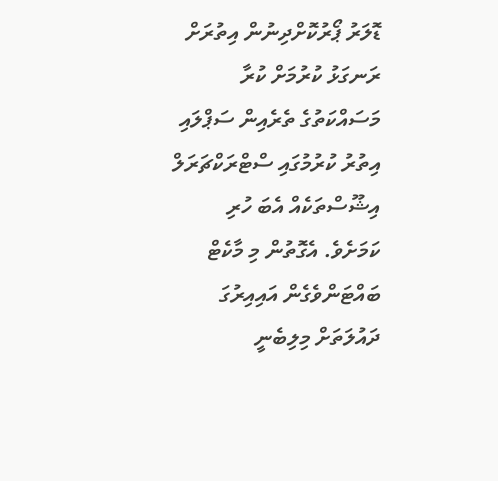ޑޮލަރު ޕޯރުކޮށްދިނުން އިތުރަށް ރަނގަޅު ކުރުމަށް ކުރާ މަސައްކަތުގެ ތެރެއިން ސަޕްލައި އިތުރު ކުރުމުގައި ސްޓްރަކްޗަރަލް އިޝޫސްތަކެއް އެބަ ހުރި ކަމަށެވެ. އެގޮތުން މި މާކެޓް ބައްޓަންވެގެން އައިއިރުގަ ދައުލަތަށް މިލިބެނީ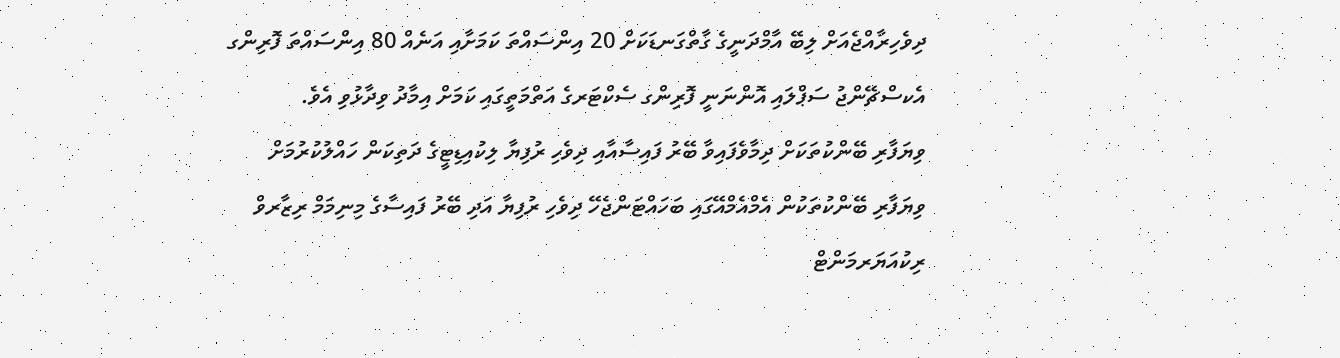ދިވެހިރާއްޖެއަށް ލިބޭ އާމްދަނީގެ ގާތްގަނޑަކަށް 20 އިންސައްތަ ކަމަށާއި އަނެއް 80 އިންސައްތަ ފޮރިންގ އެކސްޗޭންޖު ސަޕްލައި އޮންނަނީ ފޮރިންގ ސެކްޓަރގެ އަތްމަތީގައި ކަމަށް އިމާދު ވިދާޅުވި އެވެ.
ވިޔަފާރި ބޭންކުތަކަށް ދިމާވެފައިވާ ބޭރު ފައިސާއާއި ދިވެހި ރުފިޔާ ލިކުއިޑިޓީގެ ދަތިކަން ހައްލުކުރުމަށް ވިޔަފާރި ބޭންކުތަކުން އެމްއެމްއޭގައި ބަހައްޓަންޖެހޭ ދިވެހި ރުފިޔާ އަދި ބޭރު ފައިސާގެ މިނިމަމް ރިޒާރވް ރިކުއަޔަރމަންޓް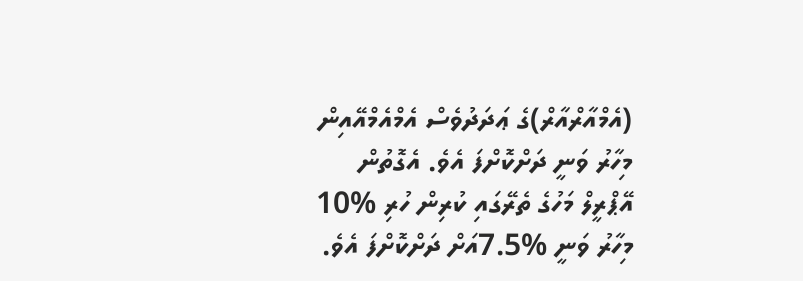(އެމްއާރްއާރް)ގެ ޢަދަދުވެސް އެމްއެމްއޭއިން މިހާރު ވަނީ ދަށްކޮށްފަ އެވެ. އެގޮތުން އޭޕްރީލް މަހުގެ ތެރޭގައި ކުރިން ހުރި %10 މިހާރު ވަނީ %7.5އަށް ދަށްކޮށްފަ އެވެ.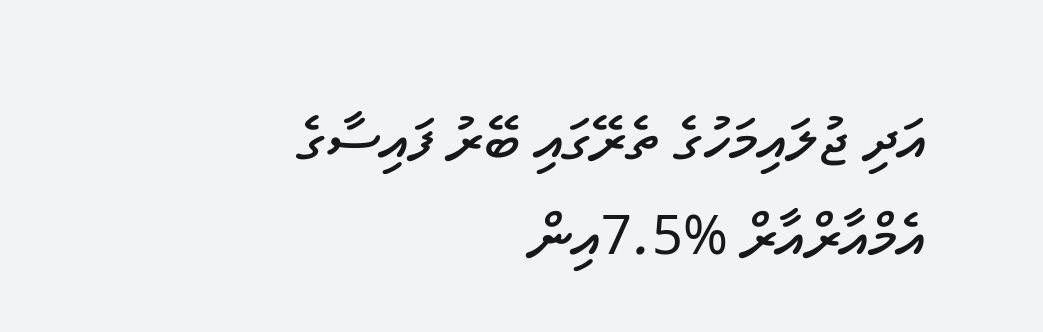އަދި ޖުލައިމަހުގެ ތެރޭގައި ބޭރު ފައިސާގެ އެމްއާރްއާރް %7.5އިން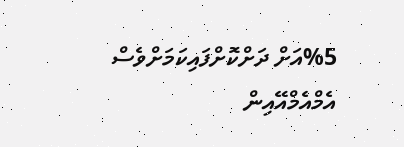%5އަށް ދަށްކޮށްފައިކަމަށްވެސް އެމްއެމްއޭއިން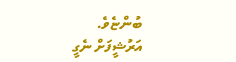ބުންޏެވެ.
އަރުޝީފަށް ނެގީ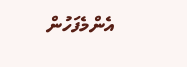އެންމެފަހުން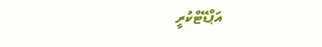އަޕްޑޭޓްކުރީ